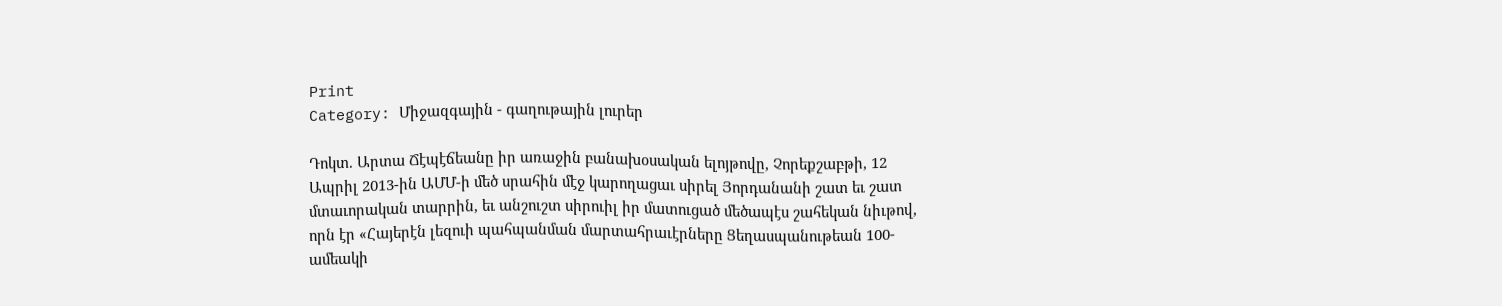Print
Category: Միջազգային - գաղութային լուրեր

Դոկտ. Արտա Ճէպէճեանը իր առաջին բանախօսական ելոյթովը, Չորեքշաբթի, 12 Ապրիլ 2013-ին ԱՄՄ-ի մեծ սրահին մէջ կարողացաւ սիրել Յորդանանի շատ եւ շատ մտաւորական տարրին, եւ անշուշտ սիրուիլ իր մատուցած մեծապէս շահեկան նիւթով, որն էր «Հայերէն լեզուի պահպանման մարտահրաւէրները Ցեղասպանութեան 100-ամեակի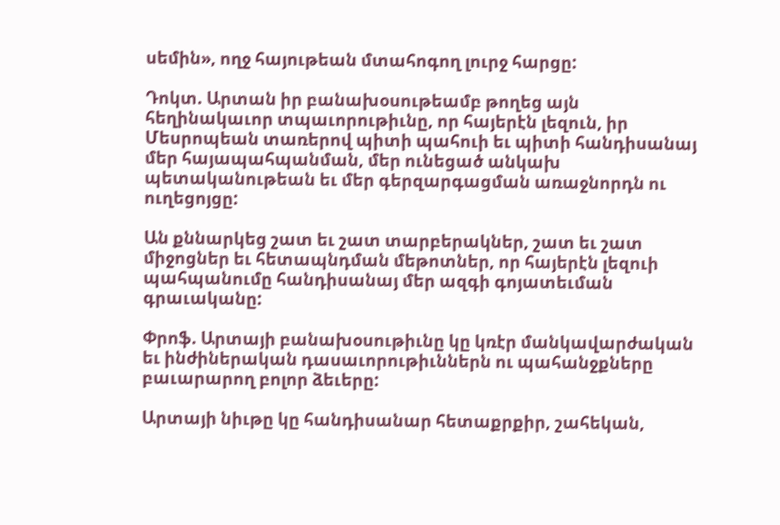սեմին», ողջ հայութեան մտահոգող լուրջ հարցը:

Դոկտ. Արտան իր բանախօսութեամբ թողեց այն հեղինակաւոր տպաւորութիւնը, որ հայերէն լեզուն, իր Մեսրոպեան տառերով պիտի պահուի եւ պիտի հանդիսանայ մեր հայապահպանման, մեր ունեցած անկախ պետականութեան եւ մեր գերզարգացման առաջնորդն ու ուղեցոյցը:

Ան քննարկեց շատ եւ շատ տարբերակներ, շատ եւ շատ միջոցներ եւ հետապնդման մեթոտներ, որ հայերէն լեզուի պահպանումը հանդիսանայ մեր ազգի գոյատեւման գրաւականը:

Փրոֆ. Արտայի բանախօսութիւնը կը կռէր մանկավարժական եւ ինժիներական դասաւորութիւններն ու պահանջքները  բաւարարող բոլոր ձեւերը:

Արտայի նիւթը կը հանդիսանար հետաքրքիր, շահեկան,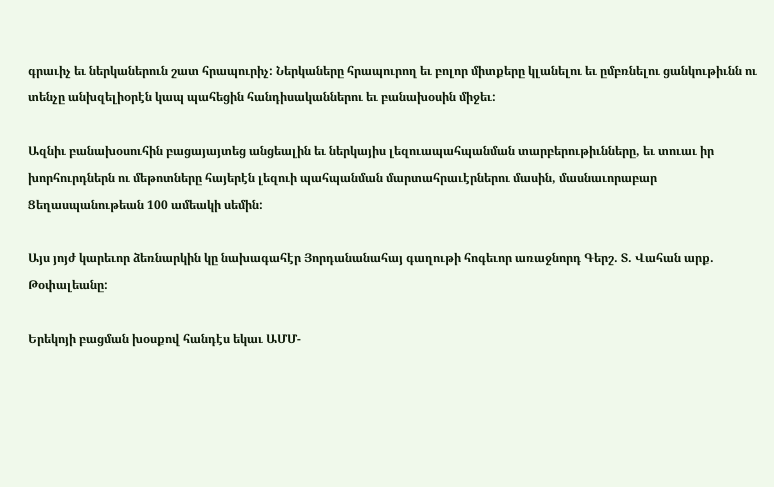գրաւիչ եւ ներկաներուն շատ հրապուրիչ: Ներկաները հրապուրող եւ բոլոր միտքերը կլանելու եւ ըմբռնելու ցանկութիւնն ու տենչը անխզելիօրէն կապ պահեցին հանդիսականներու եւ բանախօսին միջեւ:

Ազնիւ բանախօսուհին բացայայտեց անցեալին եւ ներկայիս լեզուապահպանման տարբերութիւնները, եւ տուաւ իր խորհուրդներն ու մեթոտները հայերէն լեզուի պահպանման մարտահրաւէրներու մասին, մասնաւորաբար Ցեղասպանութեան 100 ամեակի սեմին:

Այս յոյժ կարեւոր ձեռնարկին կը նախագահէր Յորդանանահայ գաղութի հոգեւոր առաջնորդ Գերշ. Տ. Վահան արք. Թօփալեանը:

Երեկոյի բացման խօսքով հանդէս եկաւ ԱՄՄ-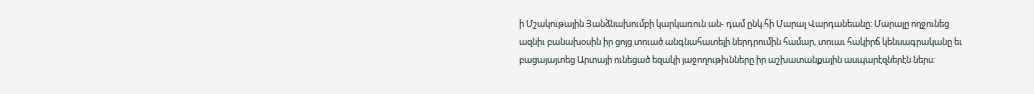ի Մշակութային Յանձնախումբի կարկառուն ան- դամ ընկ.հի Մարալ Վարդանեանը: Մարալը ողջունեց ազնիւ բանախօսին իր ցոյց տուած անգնահատելի ներդրումին համար, տուաւ հակիրճ կենսագրականը եւ բացայայտեց Արտայի ունեցած եզակի յաջողութիւնները իր աշխատանքային ասպարէզներէն ներս: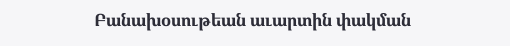Բանախօսութեան աւարտին փակման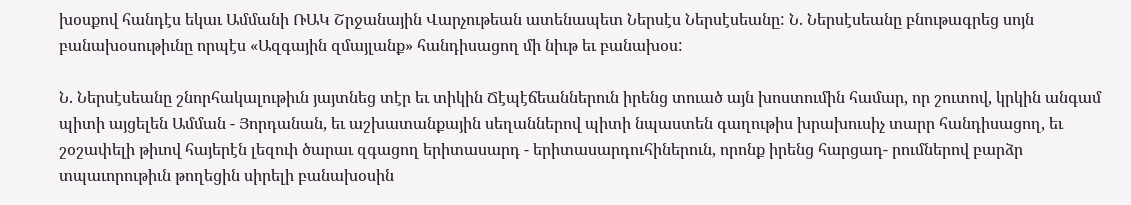խօսքով հանդէս եկաւ Ամմանի ՌԱԿ Շրջանային Վարչութեան ատենապետ Ներսէս Ներսէսեանը: Ն. Ներսէսեանը բնութագրեց սոյն բանախօսութիւնը որպէս «Ազգային զմայլանք» հանդիսացող մի նիւթ եւ բանախօս:

Ն. Ներսէսեանը շնորհակալութիւն յայտնեց տէր եւ տիկին Ճէպէճեաններուն իրենց տուած այն խոստումին համար, որ շուտով, կրկին անգամ պիտի այցելեն Ամման - Յորդանան, եւ աշխատանքային սեղաններով պիտի նպաստեն գաղութիս խրախուսիչ տարր հանդիսացող, եւ շօշափելի թիւով հայերէն լեզուի ծարաւ զգացող երիտասարդ - երիտասարդուհիներուն, որոնք իրենց հարցադ- րումներով բարձր տպաւորութիւն թողեցին սիրելի բանախօսին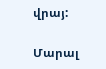վրայ:

Մարալ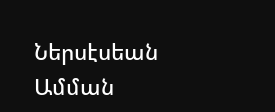Ներսէսեան
Ամման